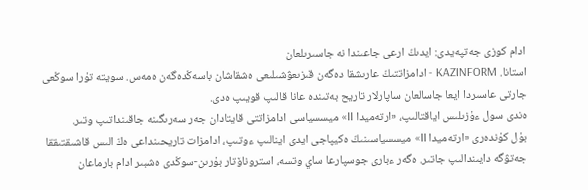ادام كوزى جەتپەيدى: ايدىڭ ارعى جاعىندا نە جاسىرىلعان
استانا. KAZINFORM - ادامزاتتىڭ عارىشقا دەگەن قىزىعۋشىلىعى ەشقاشان باسەڭدەگەن ەمەس. سويتە تۇرا سوڭعى جارتى عاسىردا ايعا جاسالعان ساپارلار تاريح بەتىندە عانا قالىپ قويىپ ەدى.
ەندى سول ءۇزىلىس اياقتالىپ، «ارتەميدا II» ميسسياسى ادامزاتتى قايتادان جەر سەرىگىنە جاقىنداتىپ وتىر.
بۇل كۇندەرى «ارتەميدا II» ميسسياسىنىڭ ەكيپاجى ايدى اينالىپ ءوتىپ، ادامزات تاريحىنداعى ەڭ الىس قاشىقتىققا جەتۋگە دايىندالىپ جاتىر. ەگەر ءبارى جوسپارعا ساي وتسە، استروناۆتار بۇرىن-سوڭدى ەشبىر ادام بارماعان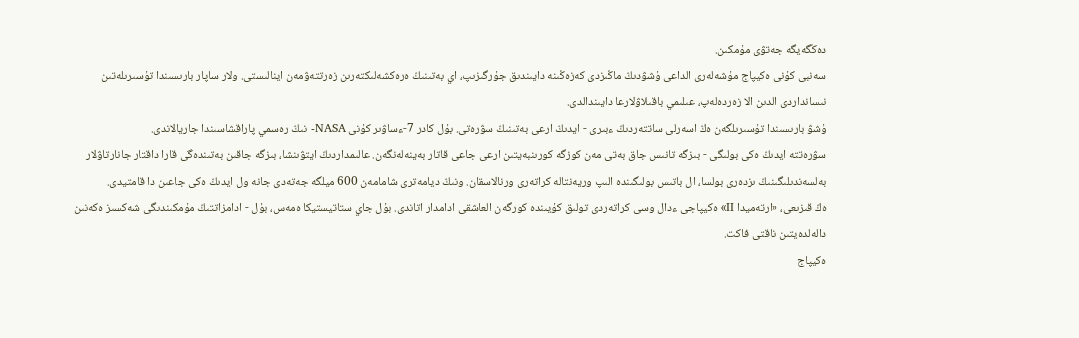دەڭگەيگە جەتۋى مۇمكىن.
سەنبى كۇنى ەكيپاج مۇشەلەرى الداعى ۇشۋدىڭ ماڭىزدى كەزەڭىنە دايىندىق جۇرگىزىپ، اي بەتىنىڭ ەرەكشەلىكتەرىن زەرتتەۋمەن اينالىستى. ولار ساپار بارىسىندا تۇسىرىلەتىن نىسانداردى الدىن الا زەردەلەپ، عىلىمي باقىلاۋلارعا دايىندالدى.
ۇشۋ بارىسىندا تۇسىرىلگەن ەڭ اسەرلى ساتتەردىڭ ءبىرى - ايدىڭ ارعى بەتىنىڭ سۋرەتى. بۇل كادر 7-ءساۋىر كۇنى NASA- نىڭ رەسمي پاراقشاسىندا جاريالاندى.
سۋرەتتە ايدىڭ ەكى بولىگى - بىزگە تانىس جاق بەتى مەن كوزگە كورىنبەيتىن ارعى جاعى قاتار بەينەلەنگەن. عالىمداردىڭ ايتۋىنشا، بىزگە جاقىن بەتىندەگى قارا داقتار جانارتاۋلار بەلسەندىلىگىنىڭ ىزدەرى بولسا، ال باتىس بولىگىندە الىپ وريەنتالە كراتەرى ورنالاسقان. ونىڭ ديامەترى شامامەن 600 ميلگە جەتەدى جانە ول ايدىڭ ەكى جاعىن دا قامتيدى.
ەڭ قىزىعى، «ارتەميدا II» ەكيپاجى ءدال وسى كراتەردى تولىق كۇيىندە كورگەن العاشقى ادامدار اتاندى. بۇل جاي ستاتيستيكا ەمەس، بۇل - ادامزاتتىڭ مۇمكىندىگى شەكسىز ەكەنىن دالەلدەيتىن ناقتى فاكت.
ەكيپاج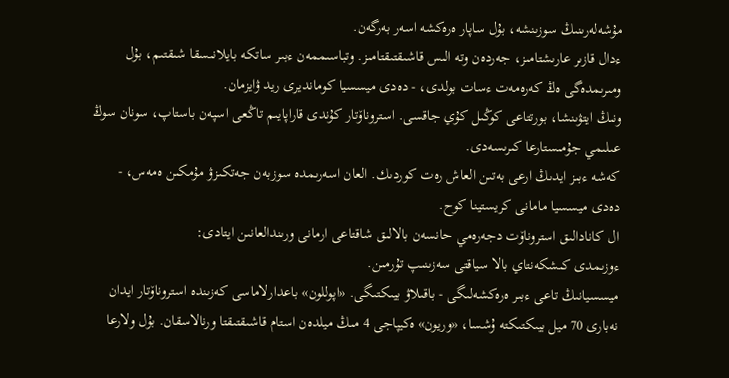مۇشەلەرىنىڭ سوزىنشە، بۇل ساپار ەرەكشە اسەر بەرگەن.
ءدال قازىر عارىشتامىز، جەردەن وتە الىس قاشىقتىقتامىز. وتباسىممەن ءبىر ساتكە بايلانىسقا شىقتىم، بۇل ومىرىمدەگى ەڭ كەرەمەت ءسات بولدى، - دەدى ميسسيا كومانديرى ريد ۋايزمان.
ونىڭ ايتۋىنشا، بورتتاعى كوڭىل كۇي جاقسى. استروناۆتار كۇندى قاراپايىم تاڭعى اسپەن باستاپ، سونان سوڭ عىلىمي جۇمىستارعا كىرىسەدى.
كەشە ءبىز ايدىڭ ارعى بەتىن العاش رەت كوردىك. العان اسەرىمدە سوزبەن جەتكىزۋ مۇمكىن ەمەس، - دەدى ميسسيا مامانى كريستينا كوح.
ال كانادالىق استروناۆت دجەرەمي حانسەن بالالىق شاقتاعى ارمانى ورىندالعانىن ايتادى:
ءوزىمدى كىشكەنتاي بالا سياقتى سەزىنىپ تۇرمىن.
ميسسيانىڭ تاعى ءبىر ەرەكشەلىگى - باقىلاۋ بيىكتىگى. «اپوللون» باعدارلاماسى كەزىندە استروناۆتار ايدان نەبارى 70 ميل بيىكتىكتە ۇشسا، «وريون» ەكيپاجى 4 مىڭ ميلدەن استام قاشىقتىقتا ورنالاسقان. بۇل ولارعا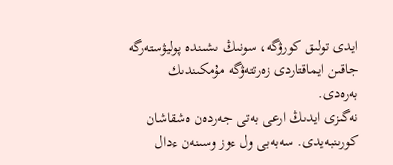ايدى تولىق كورۋگە، سونىڭ ىشىندە پوليۋستەرگە جاقىن ايماقتاردى زەرتتەۋگە مۇمكىندىك بەرەدى.
نەگىزى ايدىڭ ارعى بەتى جەردەن ەشقاشان كورىنبەيدى. سەبەبى ول ءوز وسىنەن ءدال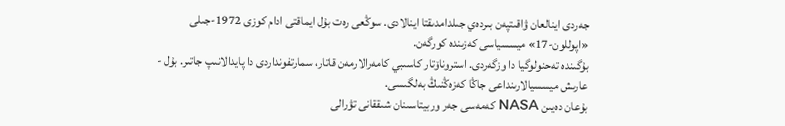جەردى اينالعان ۋاقىتپەن بىردەي جىلدامدىقتا اينالادى. سوڭعى رەت بۇل ايماقتى ادام كوزى 1972-جىلى «اپوللون-17» ميسسياسى كەزىندە كورگەن.
بۇگىندە تەحنولوگيا دا وزگەردى. استروناۆتار كاسىبي كامەرالارمەن قاتار، سمارتفونداردى دا پايدالانىپ جاتىر. بۇل - عارىش ميسسيالارىنداعى جاڭا كەزەڭنىڭ بەلگىسى.
بۇعان دەيىن NASA كەمەسى جەر وربيتاسىنان شىققانى تۋرالى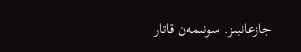جازعانبىز. سونىمەن قاتار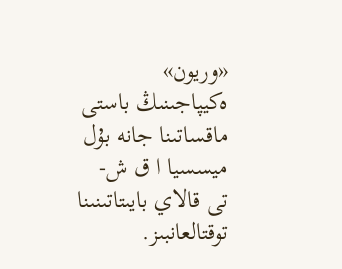«وريون» ەكيپاجىنىڭ باستى ماقساتىنا جانە بۇل ميسسيا ا ق ش- تى قالاي بايىتاتىنىنا توقتالعانبىز.